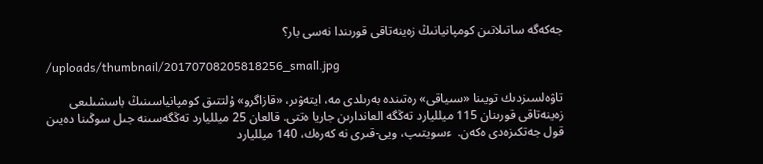جەكەگە ساتىلاتىن كومپانيانىڭ زەينەتاقى قورىندا نەسى بار؟

/uploads/thumbnail/20170708205818256_small.jpg

تاۋەلسىزدىك تويىنا «سىياقى» رەتىندە بەرىلدى مە، ايتەۋىر، «قازاگرو» ۇلتتىق كومپانياسىنىڭ باسشىلىعى زەينەتاقى قورىنان 115 ميلليارد تەڭگە العاندارىن جاريا ەتتى. قالعان 25 ميلليارد تەڭگەسىنە جىل سوڭىنا دەيىن قول جەتكىزەدى ەكەن.  ءسويتىپ، ويى-قىرى نە كەرەك، 140 ميلليارد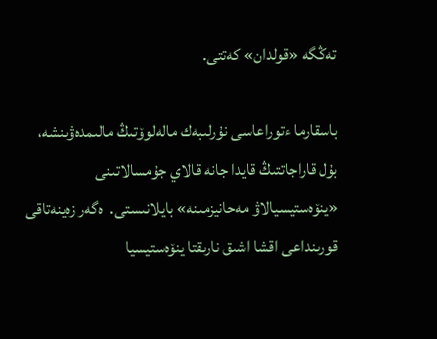تەڭگە «قولدان» كەتتى.

باسقارما ءتوراعاسى نۇرلىبەك مالەلوۆتىڭ مالىمدەۋىنشە، بۇل قاراجاتتىڭ قايدا جانە قالاي جۇمسالاتىنى «ينۆەستيسيالاۋ مەحانيزمىنە» بايلانىستى.  ەگەر زەينەتاقى قورىنداعى اقشا اشىق نارىقتا ينۆەستيسيا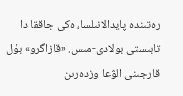رەتىندە پايدالانىلسا، ەكى جاققا دا تابىستى بولادى-مىس. «قازاگرو» بۇل قارجىنى الۋعا وزدەرىن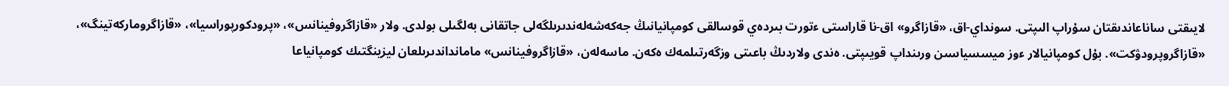لايىقتى ساناعاندىقتان سۇراپ الىپتى. سونداي-اق، «قازاگرو» اق-نا قاراستى ءتورت بىردەي قوسالقى كومپانيانىڭ جەكەشەلەندىرىلگەلى جاتقانى بەلگىلى بولدى. ولار «قازاگروفينانس»، «پرودكورپوراسيا»، «قازاگروماركەتينگ»، «قازاگروپرودۋكت». بۇل كومپانيالار ءوز ميسسياسىن ورىنداپ قويىپتى. ەندى ولاردىڭ باعىتى وزگەرتىلمەك ەكەن. ماسەلەن، «قازاگروفينانس» مامانداندىرىلعان ليزينگتىك كومپانياعا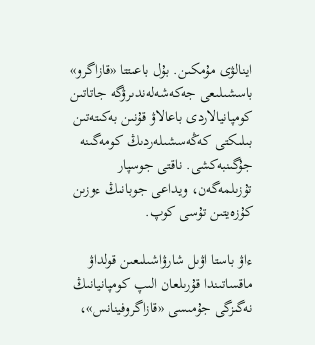اينالۋى مۇمكىن. بۇل باعىتتا «قازاگرو» باسشىلىعى جەكەشەلەندىرۋگە جاتاتىن كومپانيالاردى باعالاۋ قۇنىن بەكىتەتىن بىلىكتى كەڭەسشىلەردىڭ كومەگىنە جۇگىنبەكشى. ناقتى جوسپار تۇزىلمەگەن، ويداعى جوبانىڭ ءوزىن كۇزەيتىن تۇسى كوپ.

ءاۋ باستا اۋىل شارۋاشىلىعىن قولداۋ ماقساتىندا قۇرىلعان الىپ كومپانيانىڭ نەگىزگى جۇمىسى «قازاگروفينانس»،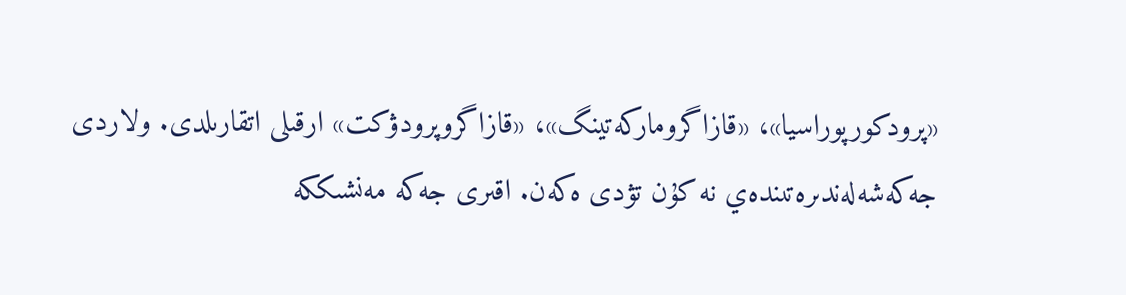«پرودكورپوراسيا»، «قازاگروماركەتينگ»، «قازاگروپرودۋكت» ارقىلى اتقارىلدى. ولاردى جەكەشەلەندىرەتىندەي نە كۇن تۋدى ەكەن. اقىرى جەكە مەنشىككە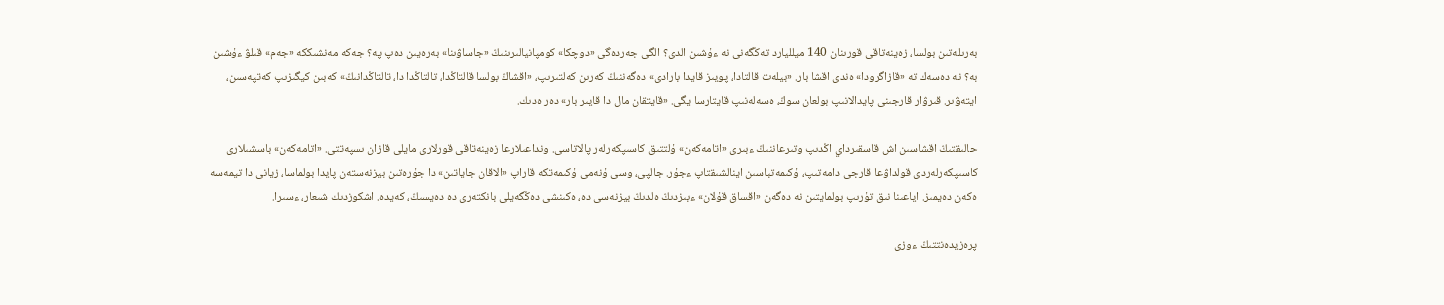بەرىلەتىن بولسا، زەينەتاقى قورىنان 140 ميلليارد تەڭگەنى نە ءۇشىن الدى؟ الگى جەردەگى «دوچكا» كومپانيالىرىنىڭ «جاساۋىنا» بەرەيىن دەپ پە؟ جەكە مەنشىككە «جەم» قىلۋ ءۇشىن بە؟ نە دەسەك تە «قازاگرودا» ەندى اقشا بار. «بيلەت قالتادا، پويىز قايدا بارادى» دەگەننىڭ كەرىن كەلتىرىپ، «اقشاڭ بولسا قالتاڭدا، تالتاڭدا دا، تالتاڭدانىڭ» كەبىن كيگىزىپ كەتپەسىن، ايتەۋىر. قىرۋار قارجىنى پايدالانىپ بولعان سوڭ، ەسەلەنىپ قايتارسا يگى. «قايتقان مال دا قايىر بار» دەر ەدىك.

حالىقتىڭ اقشاسىن اش قاسقىرداي اڭدىپ وتىرعاننىڭ ءبىرى «اتامەكەن» ۇلتتىق كاسىپكەرلەر پالاتاسى. ونداعىلارعا زەينەتاقى قورلارى مايلى قازان ىسپەتتى. «اتامەكەن» باسشىلارى كاسىپكەرلەردى قولداۋعا قارجى دامەتىپ، ۇكىمەتباسىن اينالشىقتاپ ءجۇر. جالپى، وسى ۇنەمى ۇكىمەتكە قاراپ «الاقان جاياتىن» دا جۇرەتىن بيزنەستەن پايدا بولماسا، زيانى دا تيمەسە ەكەن دەيمىز. اياعىنا نىق تۇرىپ بولمايتىن نە دەگەن «اقساق قۇلان» ءبىزدىڭ ەلدىڭ بيزنەسى دە، ەكىنشى دەڭگەيلى بانكتەرى دە دەيسىڭ، كەيدە. اشكوزدىك شىعار، ءسىرا.

پرەزيدەنتتىڭ ءوزى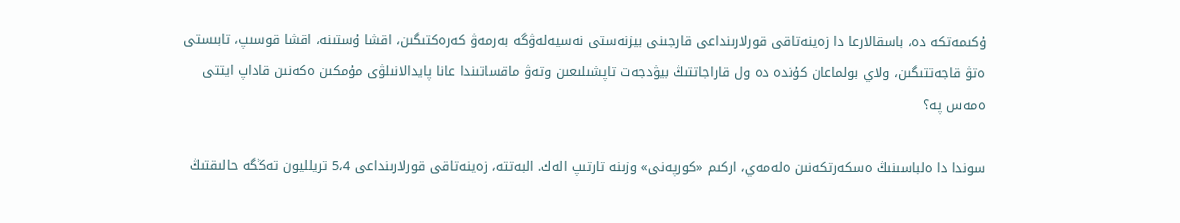ۇكىمەتكە دە، باسقالارعا دا زەينەتاقى قورلارىنداعى قارجىنى بيزنەستى نەسيەلەۋگە بەرمەۋ كەرەكتىگىن، اقشا ۇستىنە، اقشا قوسىپ، تابىستى ەتۋ قاجەتتىگىن، ولاي بولماعان كۇندە دە ول قاراجاتتىڭ بيۋدجەت تاپشىلىعىن وتەۋ ماقساتىندا عانا پايدالانىلۋى مۇمكىن ەكەنىن قاداپ ايتتى ەمەس پە؟

سوندا دا ەلباسىنىڭ ەسكەرتكەنىن ەلەمەي، اركىم «كورپەنى» وزىنە تارتىپ الەك. البەتتە، زەينەتاقى قورلارىنداعى 5،4 تريلليون تەڭگە حالىقتىڭ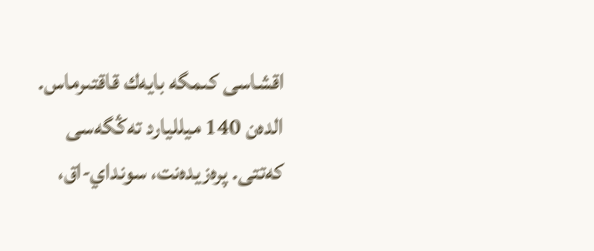اقشاسى كىمگە بايەك قاقتىرماس. الدەن 140 ميلليارد تەڭگەسى كەتتى. پرەزيدەنت، سونداي-اق،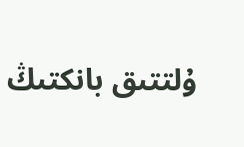ۇلتتىق بانكتىڭ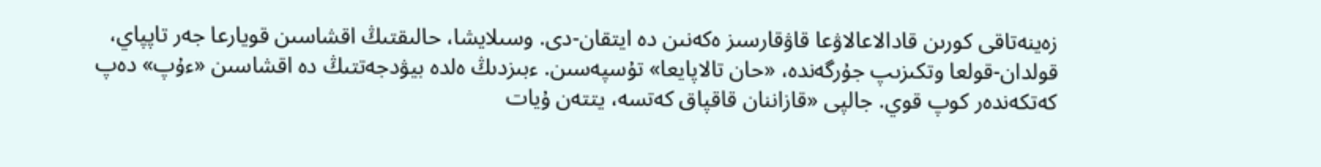زەينەتاقى كورىن قادالاعالاۋعا قاۋقارسىز ەكەنىن دە ايتقان-دى. وسىلايشا، حالىقتىڭ اقشاسىن قويارعا جەر تاپپاي، قولدان-قولعا وتكىزىپ جۇرگەندە، «حان تالاپايعا» تۇسپەسىن. ءبىزدىڭ ەلدە بيۋدجەتتىڭ دە اقشاسىن «ءۇپ» دەپ كەتكەندەر كوپ قوي. جالپى «قازاننان قاقپاق كەتسە، يتتەن ۇيات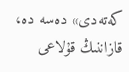كەتەدى» دەسە دە، قازاننىڭ قۇلاعى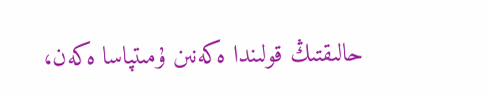حالىقتىڭ قولىندا ەكەنىن ۇمىتپاسا ەكەن،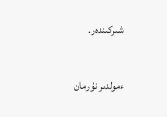شىركىندەر.

ءمولدىر نۇرمان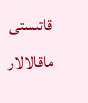قاتىستى ماقالالار